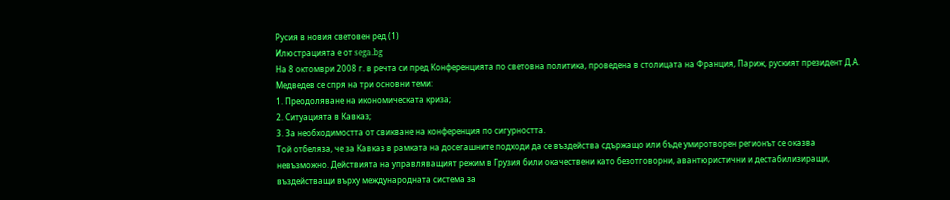Русия в новия световен ред (1)
Илюстрацията е от sega.bg
На 8 октомври 2008 г. в речта си пред Конференцията по световна политика, проведена в столицата на Франция, Париж, руският президент Д.А. Медведев се спря на три основни теми:
1. Преодоляване на икономическата криза;
2. Ситуацията в Кавказ;
3. За необходимостта от свикване на конференция по сигурността.
Той отбеляза, че за Кавказ в рамката на досегашните подходи да се въздейства сдържащо или бъде умиротворен регионът се оказва невъзможно. Действията на управляващият режим в Грузия били окачествени като безотговорни, авантюристични и дестабилизиращи, въздействащи върху международната система за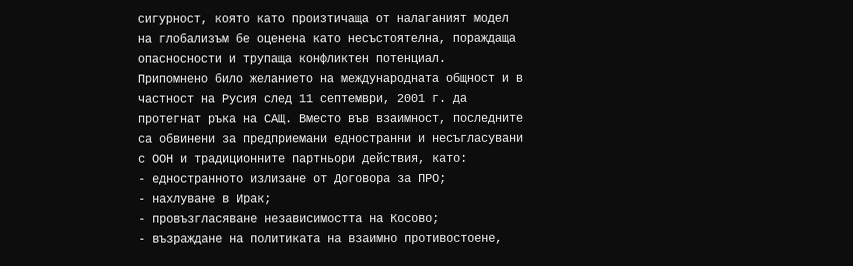сигурност, която като произтичаща от налаганият модел на глобализъм бе оценена като несъстоятелна, пораждаща опасносности и трупаща конфликтен потенциал.
Припомнено било желанието на международната общност и в частност на Русия след 11 септември, 2001 г. да протегнат ръка на САЩ. Вместо във взаимност, последните са обвинени за предприемани едностранни и несъгласувани с ООН и традиционните партньори действия, като:
- едностранното излизане от Договора за ПРО;
- нахлуване в Ирак;
- провъзгласяване независимостта на Косово;
- възраждане на политиката на взаимно противостоене,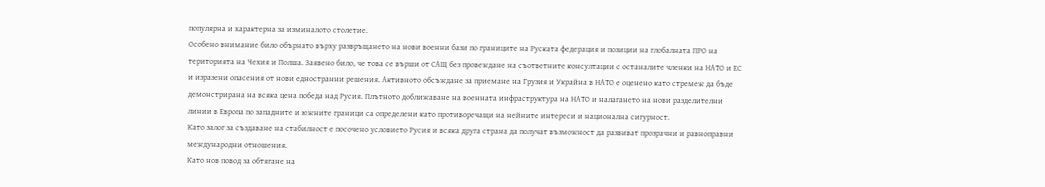популярна и характерна за изминалото столетие.
Особено внимание било обърнато върху развръщането на нови военни бази по границите на Руската федерация и позиции на глобалната ПРО на територията на Чехия и Полша. Заявено било, че това се върши от САЩ без провеждане на съответните консултации с останалите членки на НАТО и ЕС и изразени опасения от нови едностранни решения. Активното обсъждане за приемане на Грузия и Украйна в НАТО е оценено като стремеж да бъде демонстрирана на всяка цена победа над Русия. Плътното доближаване на военната инфраструктура на НАТО и налагането на нови разделителни линии в Европа по западните и южните граници са определени като противоречащи на нейните интереси и национална сигурност.
Като залог за създаване на стабилност е посочено условието Русия и всяка друга страна да получат възможност да развиват прозрачни и равноправни международни отношения.
Като нов повод за обтягане на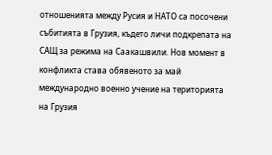отношенията между Русия и НАТО са посочени събитията в Грузия, където личи подкрепата на САЩ за режима на Саакашвили. Нов момент в конфликта става обявеното за май международно военно учение на територията на Грузия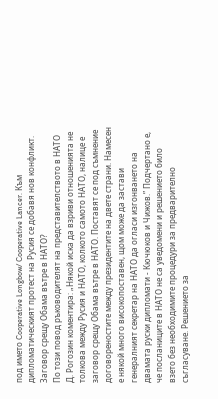под името Cooperative Longbow/ Cooperative Lancer. Към дипломатическият протест на Русия се добавя нов конфликт.
Заговор срещу Обама вътре в НАТО?
По този повод ръководителят на представителството в НАТО Д. Рогозин коментира: „Някой иска да взриви отношенията не толкова между Русия и НАТО, колкото самото НАТО, налице е заговор срещу Обама вътре в НАТО. Поставят се под съмнение договореностите между президентите на двете страни. Намесен е някой много високопоставен, щом може да застави генералният секретар на НАТО да огласи изгонването на двамата руски дипломати - Кючюков и Чижов.” Подчертано е, че посланиците в НАТО не са уведомени и решението било взето без необходимите процедури за предварително съгласуване. Решението за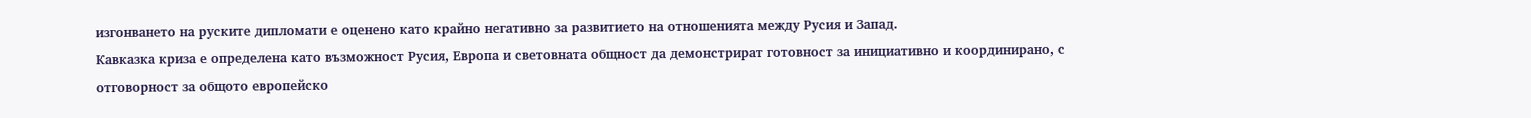изгонването на руските дипломати е оценено като крайно негативно за развитието на отношенията между Русия и Запад.
Кавказка криза е определена като възможност Русия, Европа и световната общност да демонстрират готовност за инициативно и координирано, с отговорност за общото европейско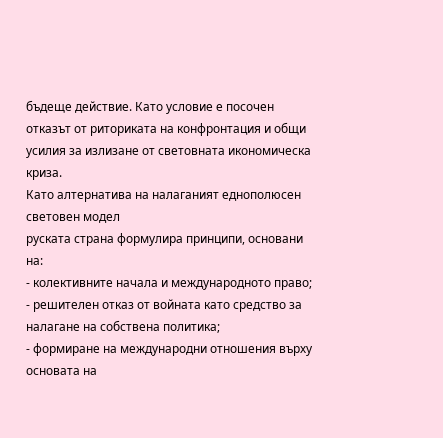бъдеще действие. Като условие е посочен отказът от риториката на конфронтация и общи усилия за излизане от световната икономическа криза.
Като алтернатива на налаганият еднополюсен световен модел
руската страна формулира принципи, основани на:
- колективните начала и международното право;
- решителен отказ от войната като средство за налагане на собствена политика;
- формиране на международни отношения върху основата на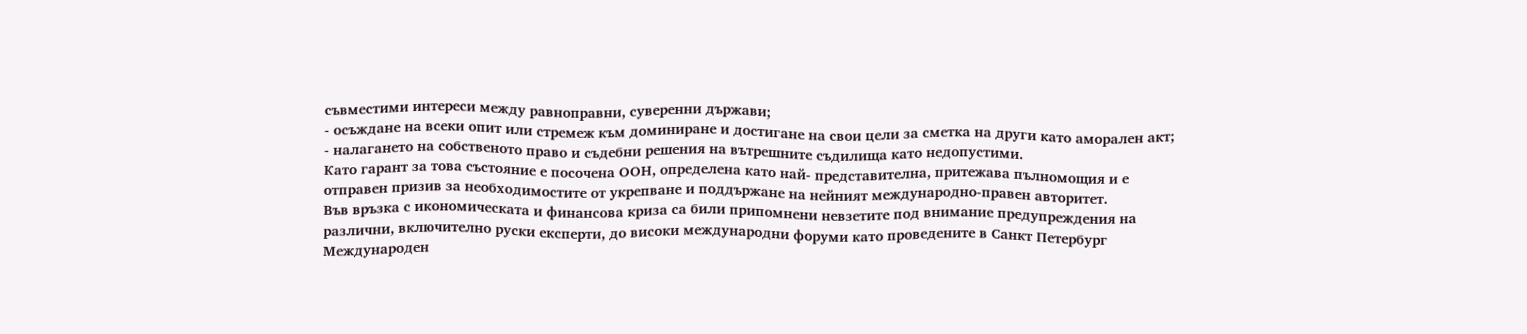съвместими интереси между равноправни, суверенни държави;
- осъждане на всеки опит или стремеж към доминиране и достигане на свои цели за сметка на други като аморален акт;
- налагането на собственото право и съдебни решения на вътрешните съдилища като недопустими.
Като гарант за това състояние е посочена ООН, определена като най- представителна, притежава пълномощия и е отправен призив за необходимостите от укрепване и поддържане на нейният международно-правен авторитет.
Във връзка с икономическата и финансова криза са били припомнени невзетите под внимание предупреждения на различни, включително руски експерти, до високи международни форуми като проведените в Санкт Петербург Международен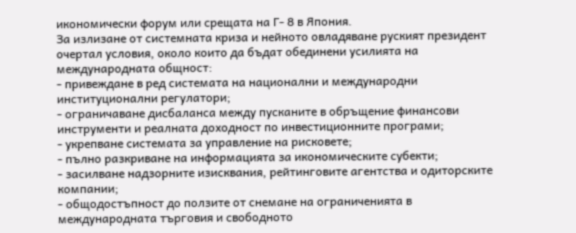икономически форум или срещата на Г- 8 в Япония.
За излизане от системната криза и нейното овладяване руският президент очертал условия, около които да бъдат обединени усилията на международната общност:
- привеждане в ред системата на национални и международни институционални регулатори;
- ограничаване дисбаланса между пусканите в обръщение финансови инструменти и реалната доходност по инвестиционните програми;
- укрепване системата за управление на рисковете;
- пълно разкриване на информацията за икономическите субекти;
- засилване надзорните изисквания, рейтинговите агентства и одиторските компании;
- общодостъпност до ползите от снемане на ограниченията в международната търговия и свободното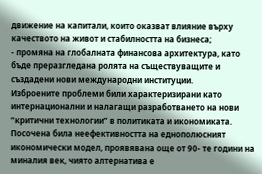движение на капитали, които оказват влияние върху качеството на живот и стабилността на бизнеса;
- промяна на глобалната финансова архитектура, като бъде преразгледана ролята на съществуващите и създадени нови международни институции.
Изброените проблеми били характеризирани като интернационални и налагащи разработването на нови “критични технологии” в политиката и икономиката. Посочена била неефективността на еднополюсният икономически модел, проявявана още от 90- те години на миналия век, чиято алтернатива е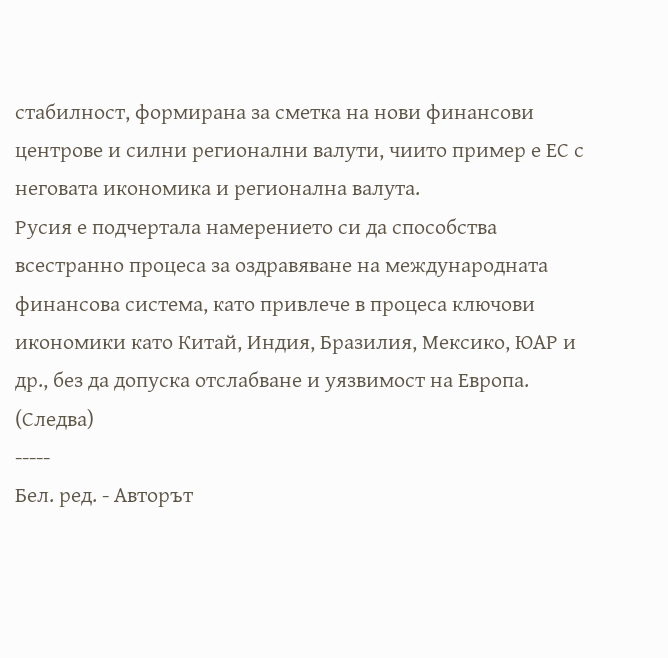стабилност, формирана за сметка на нови финансови центрове и силни регионални валути, чиито пример е ЕС с неговата икономика и регионална валута.
Русия е подчертала намерението си да способства всестранно процеса за оздравяване на международната финансова система, като привлече в процеса ключови икономики като Китай, Индия, Бразилия, Мексико, ЮАР и др., без да допуска отслабване и уязвимост на Европа.
(Следва)
-----
Бел. ред. - Авторът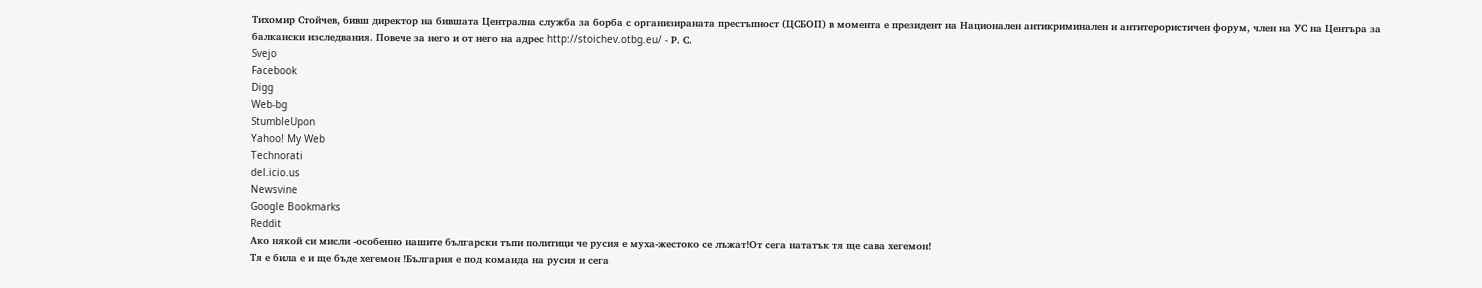Тихомир Стойчев, бивш директор на бившата Централна служба за борба с организираната престъпност (ЦСБОП) в момента е президент на Национален антикриминален и антитерористичен форум, член на УС на Центъра за балкански изследвания. Повече за него и от него на адрес http://stoichev.otbg.eu/ - Р. С.
Svejo
Facebook
Digg
Web-bg
StumbleUpon
Yahoo! My Web
Technorati
del.icio.us
Newsvine
Google Bookmarks
Reddit
Ако някой си мисли -особенно нашите български тъпи политици че русия е муха-жестоко се лъжат!От сега нататък тя ще сава хегемон!
Тя е била е и ще бъде хегемон !България е под команда на русия и сега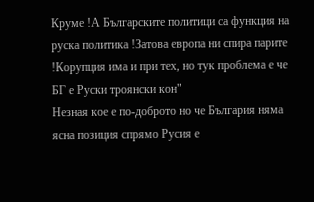Круме !А Българските политици са функция на руска политика !Затова европа ни спира парите !Корупция има и при тех, но тук проблема е че БГ е Руски троянски кон"
Незная кое е по-доброто но че България няма ясна позиция спрямо Русия е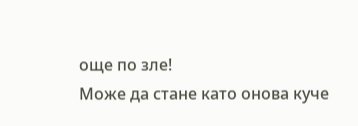още по зле!
Може да стане като онова куче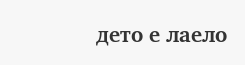дето е лаело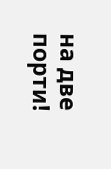на две порти!